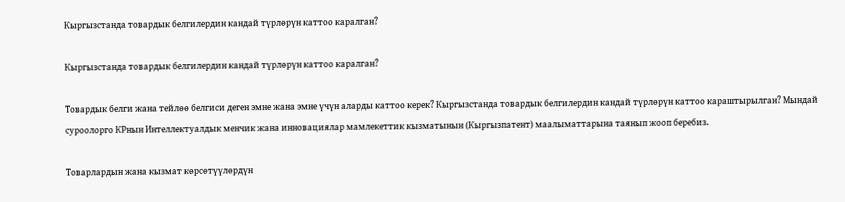Кыргызстанда товардык белгилердин кандай түрлөрүн каттоо каралган?

Кыргызстанда товардык белгилердин кандай түрлөрүн каттоо каралган?

Товардык белги жана тейлөө белгиси деген эмне жана эмне үчүн аларды каттоо керек? Кыргызстанда товардык белгилердин кандай түрлөрүн каттоо караштырылган? Мындай суроолорго КРнын Интеллектуалдык менчик жана инновациялар мамлекеттик кызматынын (Кыргызпатент) маалыматтарына таянып жооп беребиз.

Товарлардын жана кызмат көрсөтүүлөрдүн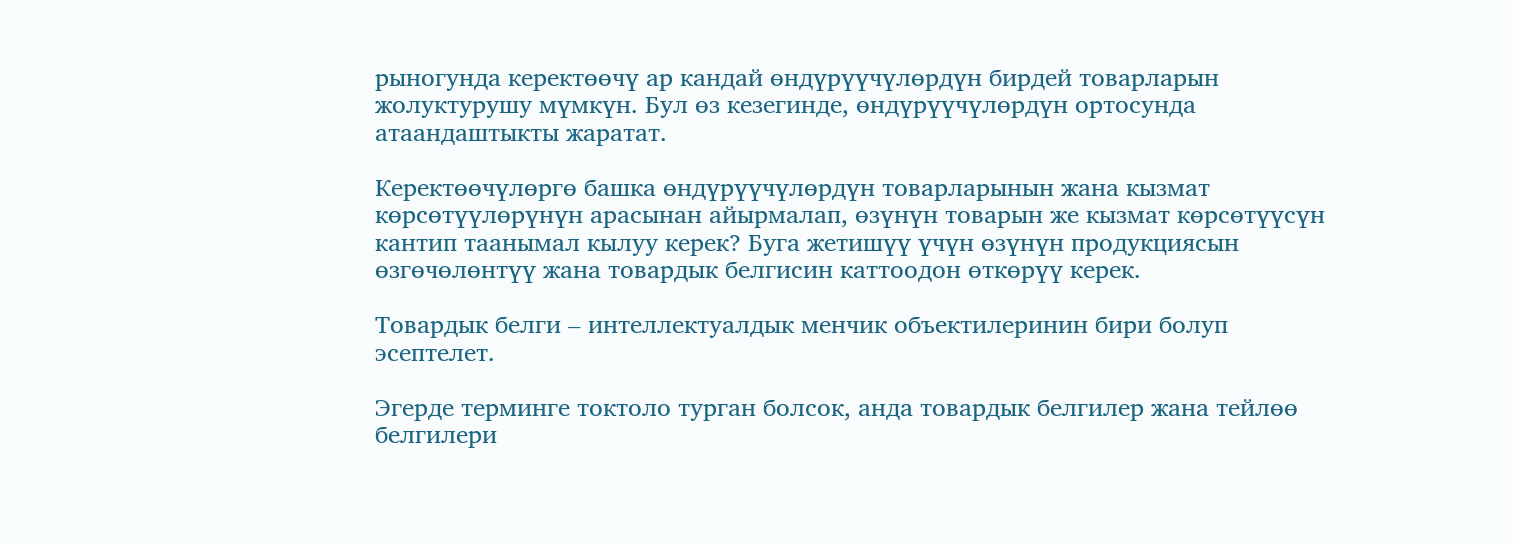рыногунда керектөөчү ар кандай өндүрүүчүлөрдүн бирдей товарларын жолуктурушу мүмкүн. Бул өз кезегинде, өндүрүүчүлөрдүн ортосунда атаандаштыкты жаратат.

Керектөөчүлөргө башка өндүрүүчүлөрдүн товарларынын жана кызмат көрсөтүүлөрүнүн арасынан айырмалап, өзүнүн товарын же кызмат көрсөтүүсүн кантип таанымал кылуу керек? Буга жетишүү үчүн өзүнүн продукциясын өзгөчөлөнтүү жана товардык белгисин каттоодон өткөрүү керек.

Товардык белги – интеллектуалдык менчик объектилеринин бири болуп эсептелет.

Эгерде терминге токтоло турган болсок, анда товардык белгилер жана тейлөө белгилери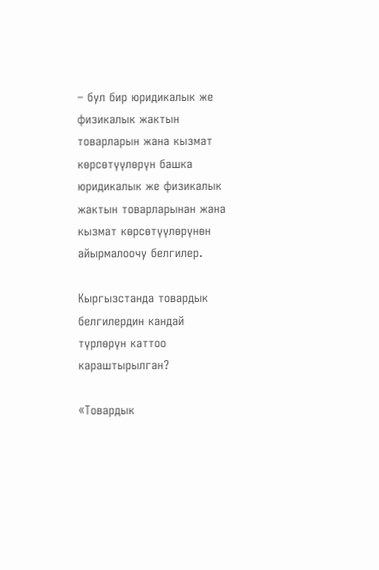– бул бир юридикалык же физикалык жактын товарларын жана кызмат көрсөтүүлөрүн башка юридикалык же физикалык жактын товарларынан жана кызмат көрсөтүүлөрүнөн айырмалоочу белгилер.

Кыргызстанда товардык белгилердин кандай түрлөрүн каттоо караштырылган?

«Товардык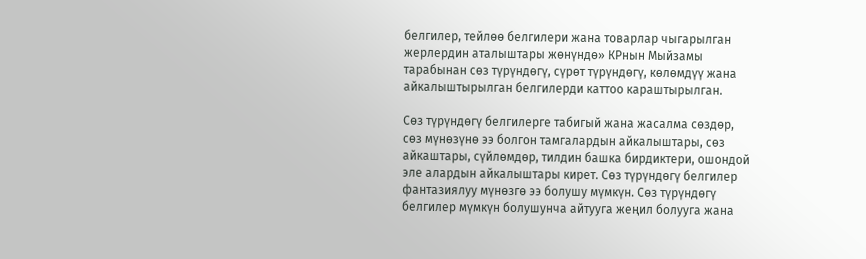белгилер, тейлөө белгилери жана товарлар чыгарылган жерлердин аталыштары жөнүндө» КРнын Мыйзамы тарабынан сөз түрүндөгү, сүрөт түрүндөгү, көлөмдүү жана айкалыштырылган белгилерди каттоо караштырылган.

Сөз түрүндөгү белгилерге табигый жана жасалма сөздөр, сөз мүнөзүнө ээ болгон тамгалардын айкалыштары, сөз айкаштары, сүйлөмдөр, тилдин башка бирдиктери, ошондой эле алардын айкалыштары кирет. Сөз түрүндөгү белгилер фантазиялуу мүнөзгө ээ болушу мүмкүн. Сөз түрүндөгү белгилер мүмкүн болушунча айтууга жеңил болууга жана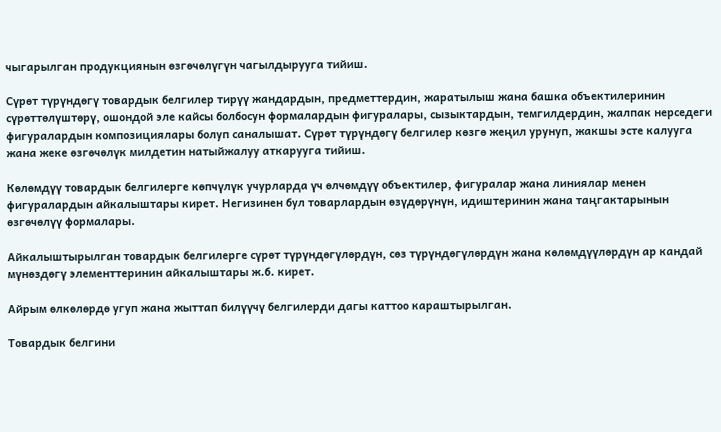чыгарылган продукциянын өзгөчөлүгүн чагылдырууга тийиш.

Сүрөт түрүндөгү товардык белгилер тирүү жандардын, предметтердин, жаратылыш жана башка объектилеринин сүрөттөлүштөрү, ошондой эле кайсы болбосун формалардын фигуралары, сызыктардын, темгилдердин, жалпак нерседеги фигуралардын композициялары болуп саналышат. Сүрөт түрүндөгү белгилер көзгө жеңил урунуп, жакшы эсте калууга жана жеке өзгөчөлүк милдетин натыйжалуу аткарууга тийиш.

Көлөмдүү товардык белгилерге көпчүлүк учурларда үч өлчөмдүү объектилер, фигуралар жана линиялар менен фигуралардын айкалыштары кирет. Негизинен бул товарлардын өзүдөрүнүн, идиштеринин жана таңгактарынын өзгөчөлүү формалары.

Айкалыштырылган товардык белгилерге сүрөт түрүндөгүлөрдүн, сөз түрүндөгүлөрдүн жана көлөмдүүлөрдүн ар кандай мүнөздөгү элементтеринин айкалыштары ж.б. кирет.

Айрым өлкөлөрдө угуп жана жыттап билүүчү белгилерди дагы каттоо караштырылган.

Товардык белгини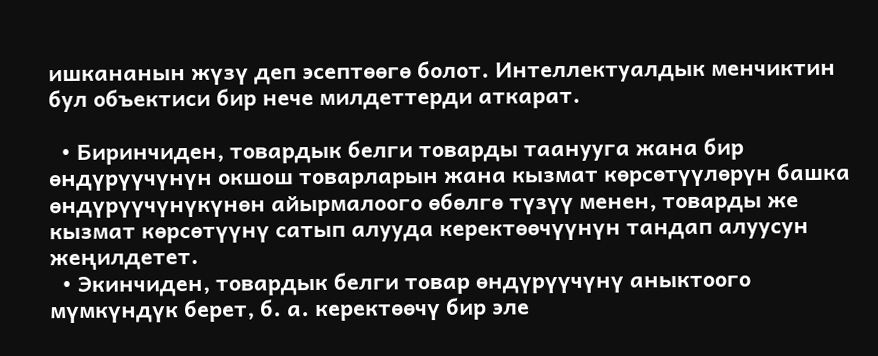ишкананын жүзү деп эсептөөгө болот. Интеллектуалдык менчиктин бул объектиси бир нече милдеттерди аткарат.

  • Биринчиден, товардык белги товарды таанууга жана бир өндүрүүчүнүн окшош товарларын жана кызмат көрсөтүүлөрүн башка өндүрүүчүнүкүнөн айырмалоого өбөлгө түзүү менен, товарды же кызмат көрсөтүүнү сатып алууда керектөөчүүнүн тандап алуусун жеңилдетет.
  • Экинчиден, товардык белги товар өндүрүүчүнү аныктоого мүмкүндүк берет, б. а. керектөөчү бир эле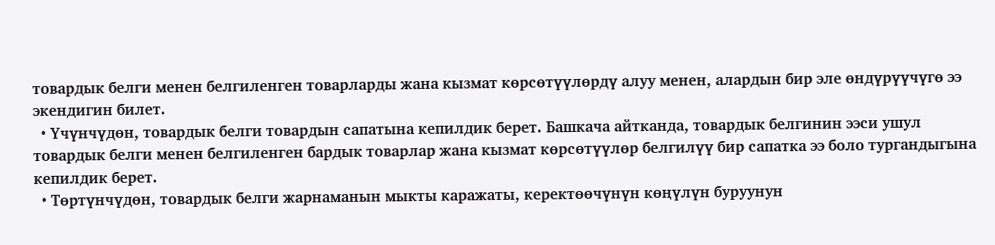товардык белги менен белгиленген товарларды жана кызмат көрсөтүүлөрдү алуу менен, алардын бир эле өндүрүүчүгө ээ экендигин билет.
  • Үчүнчүдөн, товардык белги товардын сапатына кепилдик берет. Башкача айтканда, товардык белгинин ээси ушул товардык белги менен белгиленген бардык товарлар жана кызмат көрсөтүүлөр белгилүү бир сапатка ээ боло тургандыгына кепилдик берет.
  • Төртүнчүдөн, товардык белги жарнаманын мыкты каражаты, керектөөчүнүн көңүлүн буруунун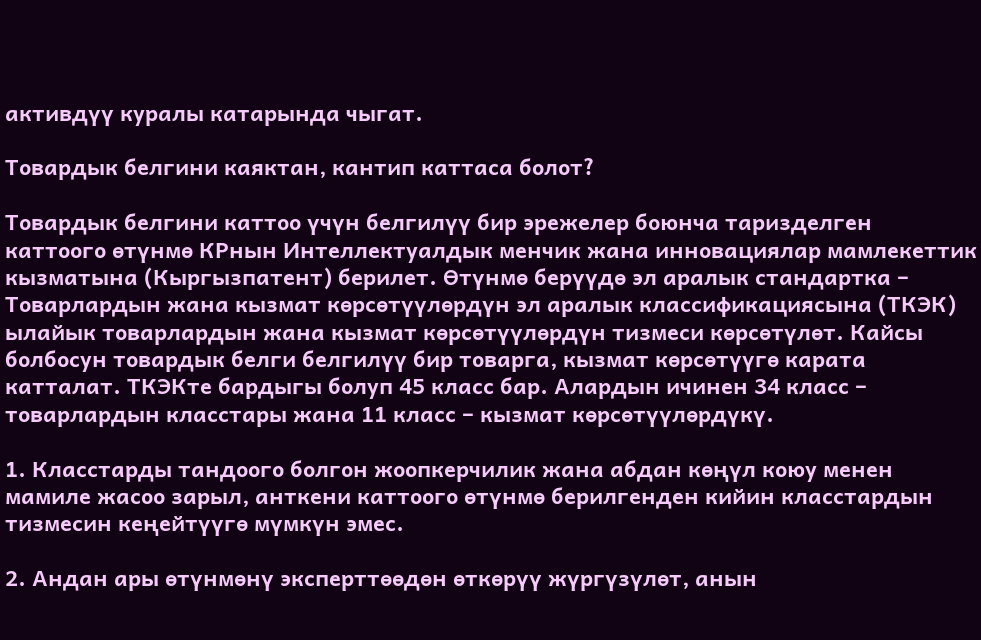активдүү куралы катарында чыгат.

Товардык белгини каяктан, кантип каттаса болот?

Товардык белгини каттоо үчүн белгилүү бир эрежелер боюнча таризделген каттоого өтүнмө КРнын Интеллектуалдык менчик жана инновациялар мамлекеттик кызматына (Кыргызпатент) берилет. Өтүнмө берүүдө эл аралык стандартка – Товарлардын жана кызмат көрсөтүүлөрдүн эл аралык классификациясына (ТКЭК) ылайык товарлардын жана кызмат көрсөтүүлөрдүн тизмеси көрсөтүлөт. Кайсы болбосун товардык белги белгилүү бир товарга, кызмат көрсөтүүгө карата катталат. ТКЭКте бардыгы болуп 45 класс бар. Алардын ичинен 34 класс – товарлардын класстары жана 11 класс – кызмат көрсөтүүлөрдүкү.

1. Класстарды тандоого болгон жоопкерчилик жана абдан көңүл коюу менен мамиле жасоо зарыл, анткени каттоого өтүнмө берилгенден кийин класстардын тизмесин кеңейтүүгө мүмкүн эмес.

2. Андан ары өтүнмөнү эксперттөөдөн өткөрүү жүргүзүлөт, анын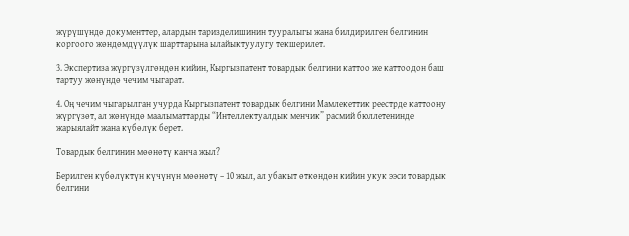жүрүшүндө документтер, алардын таризделишинин тууралыгы жана билдирилген белгинин коргоого жөндөмдүүлүк шарттарына ылайыктуулугу текшерилет.

3. Экспертиза жүргүзүлгөндөн кийин, Кыргызпатент товардык белгини каттоо же каттоодон баш тартуу жөнүндө чечим чыгарат.

4. Оң чечим чыгарылган учурда Кыргызпатент товардык белгини Мамлекеттик реестрде каттоону жүргүзөт, ал жөнүндө маалыматтарды “Интеллектуалдык менчик” расмий бюллетенинде жарыялайт жана күбөлүк берет.

Товардык белгинин мөөнөтү канча жыл?

Берилген күбөлүктүн күчүнүн мөөнөтү – 10 жыл, ал убакыт өткөндөн кийин укук ээси товардык белгини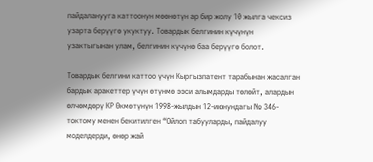пайдаланууга каттоонун мөөнөтүн ар бир жолу 10 жылга чексиз узарта берүүгө укуктуу. Товардык белгинин күчүнүн узактыгынан улам, белгинин күчүнө баа берүүгө болот.

Товардык белгини каттоо үчүн Кыргызпатент тарабынан жасалган бардык аракеттер үчүн өтүнмө ээси алымдарды төлөйт, алардын өлчөмдөрү КР Өкмөтүнүн 1998-жылдын 12-июнундагы № 346-токтому менен бекитилген “Ойлоп табууларды, пайдалуу моделдерди, өнөр жай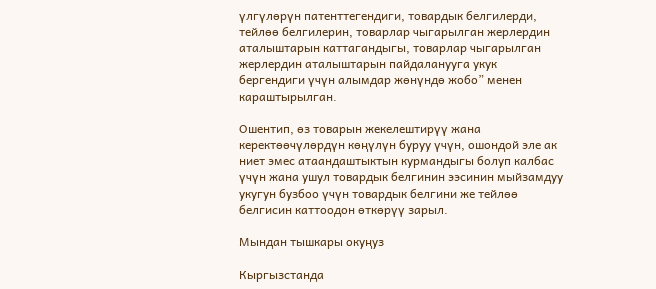үлгүлөрүн патенттегендиги, товардык белгилерди, тейлөө белгилерин, товарлар чыгарылган жерлердин аталыштарын каттагандыгы, товарлар чыгарылган жерлердин аталыштарын пайдаланууга укук бергендиги үчүн алымдар жөнүндө жобо” менен караштырылган.

Ошентип, өз товарын жекелештирүү жана керектөөчүлөрдүн көңүлүн буруу үчүн, ошондой эле ак ниет эмес атаандаштыктын курмандыгы болуп калбас үчүн жана ушул товардык белгинин ээсинин мыйзамдуу укугун бузбоо үчүн товардык белгини же тейлөө белгисин каттоодон өткөрүү зарыл.

Мындан тышкары окуңуз

Кыргызстанда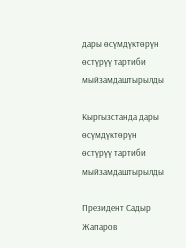дары өсүмдүктөрүн өстүрүү тартиби мыйзамдаштырылды

Кыргызстанда дары өсүмдүктөрүн өстүрүү тартиби мыйзамдаштырылды

Президент Садыр Жапаров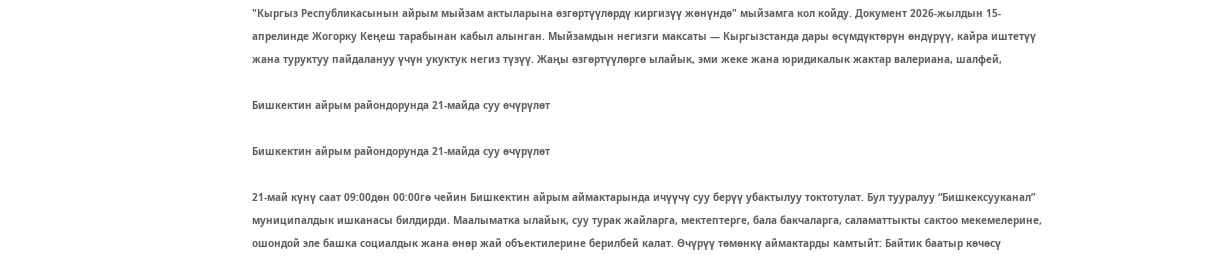"Кыргыз Республикасынын айрым мыйзам актыларына өзгөртүүлөрдү киргизүү жөнүндө" мыйзамга кол койду. Документ 2026-жылдын 15-апрелинде Жогорку Кеңеш тарабынан кабыл алынган. Мыйзамдын негизги максаты — Кыргызстанда дары өсүмдүктөрүн өндүрүү, кайра иштетүү жана туруктуу пайдалануу үчүн укуктук негиз түзүү. Жаңы өзгөртүүлөргө ылайык, эми жеке жана юридикалык жактар валериана, шалфей,

Бишкектин айрым райондорунда 21-майда суу өчүрүлөт

Бишкектин айрым райондорунда 21-майда суу өчүрүлөт

21-май күнү саат 09:00дөн 00:00гө чейин Бишкектин айрым аймактарында ичүүчү суу берүү убактылуу токтотулат. Бул тууралуу “Бишкексууканал” муниципалдык ишканасы билдирди. Маалыматка ылайык, суу турак жайларга, мектептерге, бала бакчаларга, саламаттыкты сактоо мекемелерине, ошондой эле башка социалдык жана өнөр жай объектилерине берилбей калат. Өчүрүү төмөнкү аймактарды камтыйт: Байтик баатыр көчөсү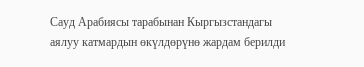Сауд Арабиясы тарабынан Кыргызстандагы аялуу катмардын өкүлдөрүнө жардам берилди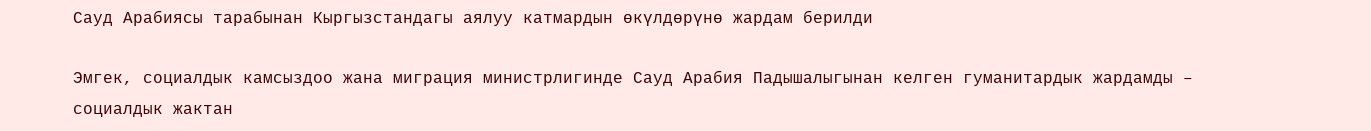Сауд Арабиясы тарабынан Кыргызстандагы аялуу катмардын өкүлдөрүнө жардам берилди

Эмгек, социалдык камсыздоо жана миграция министрлигинде Сауд Арабия Падышалыгынан келген гуманитардык жардамды – социалдык жактан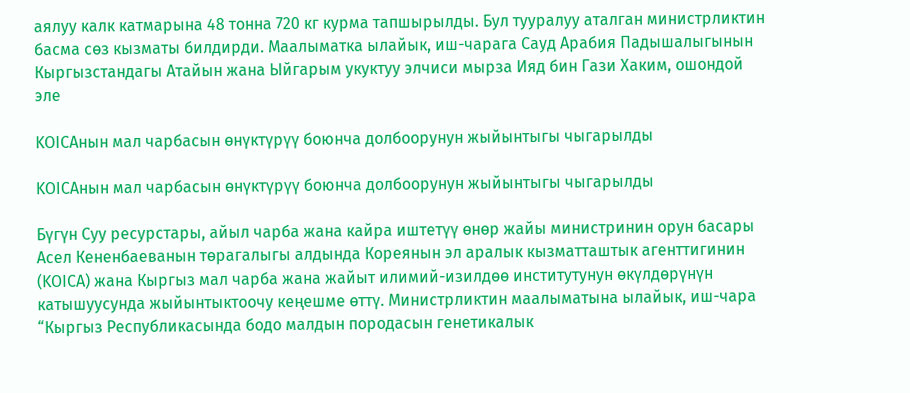аялуу калк катмарына 48 тонна 720 кг курма тапшырылды. Бул тууралуу аталган министрликтин басма сөз кызматы билдирди. Маалыматка ылайык, иш-чарага Сауд Арабия Падышалыгынын Кыргызстандагы Атайын жана Ыйгарым укуктуу элчиси мырза Ияд бин Гази Хаким, ошондой эле

KOICAнын мал чарбасын өнүктүрүү боюнча долбоорунун жыйынтыгы чыгарылды

KOICAнын мал чарбасын өнүктүрүү боюнча долбоорунун жыйынтыгы чыгарылды

Бүгүн Суу ресурстары, айыл чарба жана кайра иштетүү өнөр жайы министринин орун басары Асел Кененбаеванын төрагалыгы алдында Кореянын эл аралык кызматташтык агенттигинин (KOICA) жана Кыргыз мал чарба жана жайыт илимий-изилдөө институтунун өкүлдөрүнүн катышуусунда жыйынтыктоочу кеңешме өттү. Министрликтин маалыматына ылайык, иш-чара “Кыргыз Республикасында бодо малдын породасын генетикалык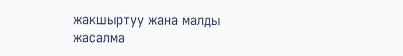жакшыртуу жана малды жасалма